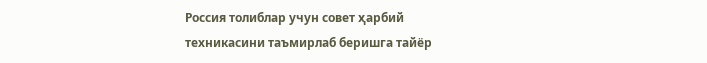Россия толиблар учун совет ҳарбий техникасини таъмирлаб беришга тайёр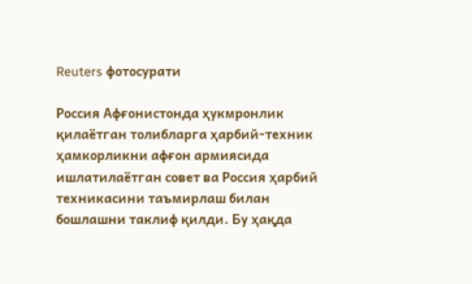Reuters фотосурати

Россия Афғонистонда ҳукмронлик қилаётган толибларга ҳарбий-техник ҳамкорликни афғон армиясида ишлатилаётган совет ва Россия ҳарбий техникасини таъмирлаш билан бошлашни таклиф қилди. Бу ҳақда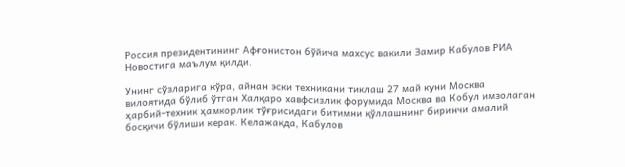Россия президентининг Афғонистон бўйича махсус вакили Замир Кабулов РИА Новостига маълум қилди.

Унинг сўзларига кўра, айнан эски техникани тиклаш 27 май куни Москва вилоятида бўлиб ўтган Халқаро хавфсизлик форумида Москва ва Кобул имзолаган ҳарбий-техник ҳамкорлик тўғрисидаги битимни қўллашнинг биринчи амалий босқичи бўлиши керак. Келажакда, Кабулов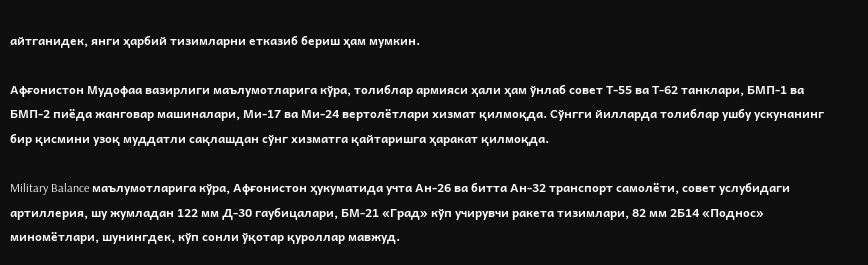айтганидек, янги ҳарбий тизимларни етказиб бериш ҳам мумкин.

Афғонистон Мудофаа вазирлиги маълумотларига кўра, толиблар армияси ҳали ҳам ўнлаб совет Т-55 ва Т-62 танклари, БМП-1 ва БМП-2 пиёда жанговар машиналари, Ми-17 ва Ми-24 вертолётлари хизмат қилмоқда. Сўнгги йилларда толиблар ушбу ускунанинг бир қисмини узоқ муддатли сақлашдан сўнг хизматга қайтаришга ҳаракат қилмоқда.

Military Balance маълумотларига кўра, Афғонистон ҳукуматида учта Ан-26 ва битта Ан-32 транспорт самолёти, совет услубидаги артиллерия, шу жумладан 122 мм Д-30 гаубицалари, БМ-21 «Град» кўп учирувчи ракета тизимлари, 82 мм 2Б14 «Поднос» миномётлари, шунингдек, кўп сонли ўқотар қуроллар мавжуд.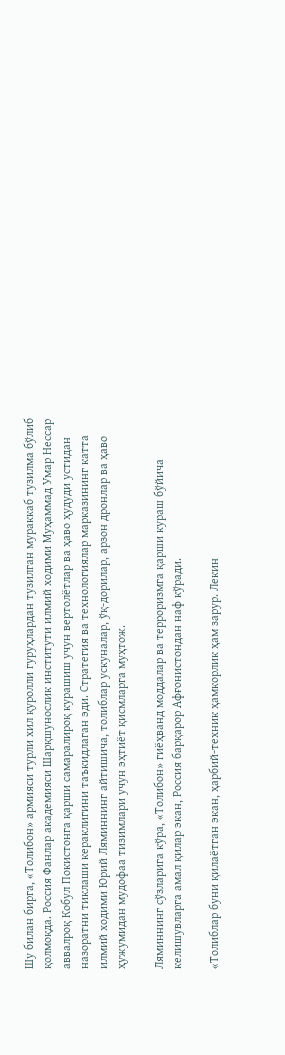Шу билан бирга, «Толибон» армияси турли хил қуролли гуруҳлардан тузилган мураккаб тузилма бўлиб қолмоқда. Россия Фанлар академияси Шарқшунослик институти илмий ходими Муҳаммад Умар Нессар аввалроқ Кобул Покистонга қарши самаралироқ курашиш учун вертолётлар ва ҳаво ҳудуди устидан назоратни тиклаши кераклигини таъкидлаган эди. Стратегия ва технологиялар марказининг катта илмий ходими Юрий Ляминнинг айтишича, толиблар ускуналар, ўқ-дорилар, арзон дронлар ва ҳаво ҳужумидан мудофаа тизимлари учун эҳтиёт қисмларга муҳтож.

Ляминнинг сўзларига кўра, «Толибон» гиёҳванд моддалар ва терроризмга қарши кураш бўйича келишувларга амал қилар экан, Россия барқарор Афғонистондан наф кўради.

«Толиблар буни қилаётган экан, ҳарбий-техник ҳамкорлик ҳам зарур. Лекин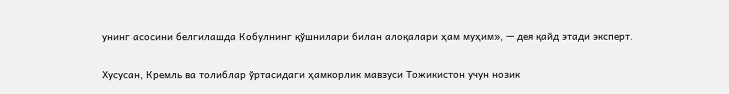унинг асосини белгилашда Кобулнинг қўшнилари билан алоқалари ҳам муҳим», — дея қайд этади эксперт.

Хусусан, Кремль ва толиблар ўртасидаги ҳамкорлик мавзуси Тожикистон учун нозик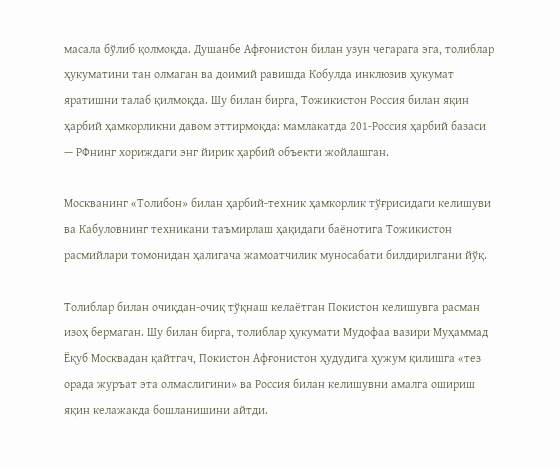масала бўлиб қолмоқда. Душанбе Афғонистон билан узун чегарага эга, толиблар ҳукуматини тан олмаган ва доимий равишда Кобулда инклюзив ҳукумат яратишни талаб қилмоқда. Шу билан бирга, Тожикистон Россия билан яқин ҳарбий ҳамкорликни давом эттирмоқда: мамлакатда 201-Россия ҳарбий базаси — РФнинг хориждаги энг йирик ҳарбий объекти жойлашган.

Москванинг «Толибон» билан ҳарбий-техник ҳамкорлик тўғрисидаги келишуви ва Кабуловнинг техникани таъмирлаш ҳақидаги баёнотига Тожикистон расмийлари томонидан ҳалигача жамоатчилик муносабати билдирилгани йўқ.

Толиблар билан очиқдан-очиқ тўқнаш келаётган Покистон келишувга расман изоҳ бермаган. Шу билан бирга, толиблар ҳукумати Мудофаа вазири Муҳаммад Ёқуб Москвадан қайтгач, Покистон Афғонистон ҳудудига ҳужум қилишга «тез орада журъат эта олмаслигини» ва Россия билан келишувни амалга ошириш яқин келажакда бошланишини айтди.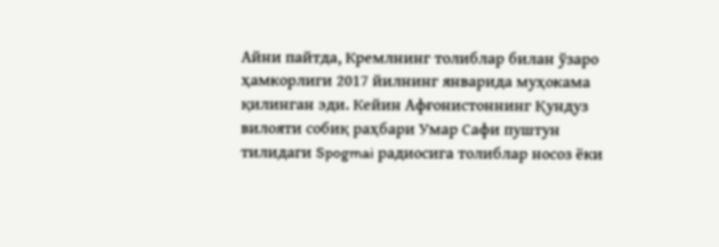Айни пайтда, Кремлнинг толиблар билан ўзаро ҳамкорлиги 2017 йилнинг январида муҳокама қилинган эди. Кейин Афғонистоннинг Қундуз вилояти собиқ раҳбари Умар Сафи пуштун тилидаги Spogmai радиосига толиблар носоз ёки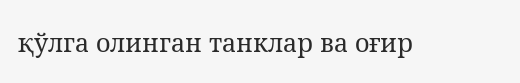қўлга олинган танклар ва оғир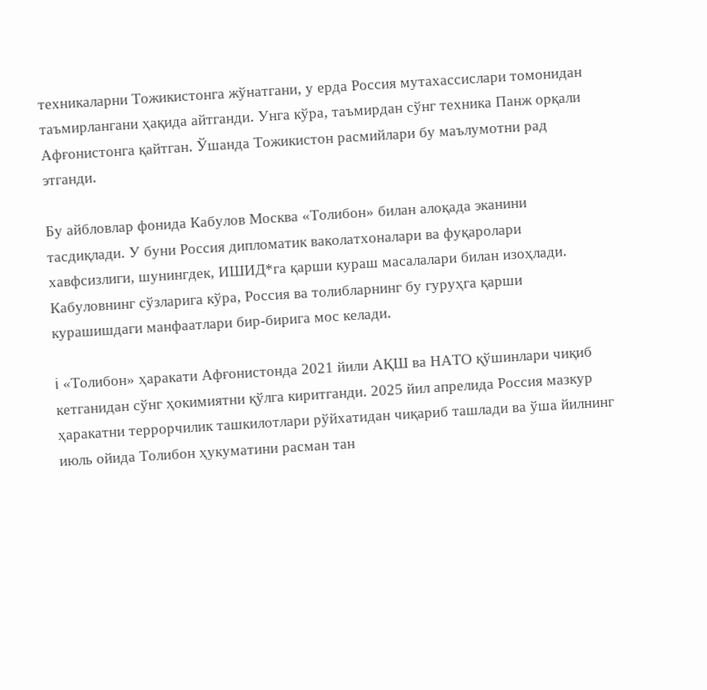техникаларни Тожикистонга жўнатгани, у ерда Россия мутахассислари томонидан таъмирлангани ҳақида айтганди. Унга кўра, таъмирдан сўнг техника Панж орқали Афғонистонга қайтган. Ўшанда Тожикистон расмийлари бу маълумотни рад этганди.

Бу айбловлар фонида Кабулов Москва «Толибон» билан алоқада эканини тасдиқлади. У буни Россия дипломатик ваколатхоналари ва фуқаролари хавфсизлиги, шунингдек, ИШИД*га қарши кураш масалалари билан изоҳлади. Кабуловнинг сўзларига кўра, Россия ва толибларнинг бу гуруҳга қарши курашишдаги манфаатлари бир-бирига мос келади.

ℹ «Толибон» ҳаракати Афғонистонда 2021 йили АҚШ ва НАТО қўшинлари чиқиб кетганидан сўнг ҳокимиятни қўлга киритганди. 2025 йил апрелида Россия мазкур ҳаракатни террорчилик ташкилотлари рўйхатидан чиқариб ташлади ва ўша йилнинг июль ойида Толибон ҳукуматини расман тан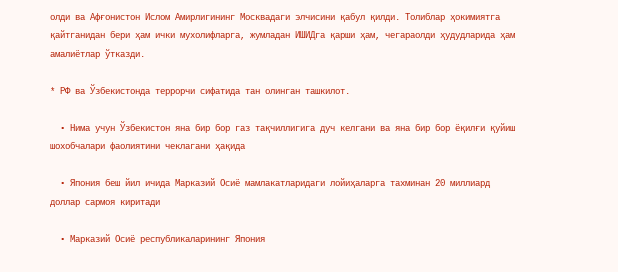олди ва Афғонистон Ислом Амирлигининг Москвадаги элчисини қабул қилди. Толиблар ҳокимиятга қайтганидан бери ҳам ички мухолифларга, жумладан ИШИДга қарши ҳам, чегараолди ҳудудларида ҳам амалиётлар ўтказди.

* РФ ва Ўзбекистонда террорчи сифатида тан олинган ташкилот.

  • Нима учун Ўзбекистон яна бир бор газ тақчиллигига дуч келгани ва яна бир бор ёқилғи қуйиш шохобчалари фаолиятини чеклагани ҳақида

  • Япония беш йил ичида Марказий Осиё мамлакатларидаги лойиҳаларга тахминан 20 миллиард доллар сармоя киритади

  • Марказий Осиё республикаларининг Япония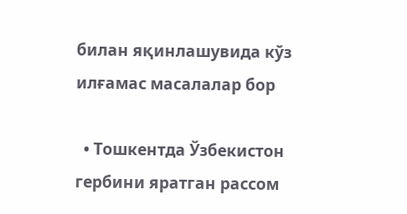билан яқинлашувида кўз илғамас масалалар бор

  • Тошкентда Ўзбекистон гербини яратган рассом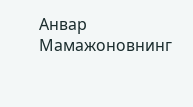Анвар Мамажоновнинг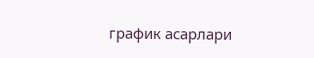график асарлари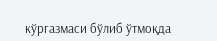кўргазмаси бўлиб ўтмоқда